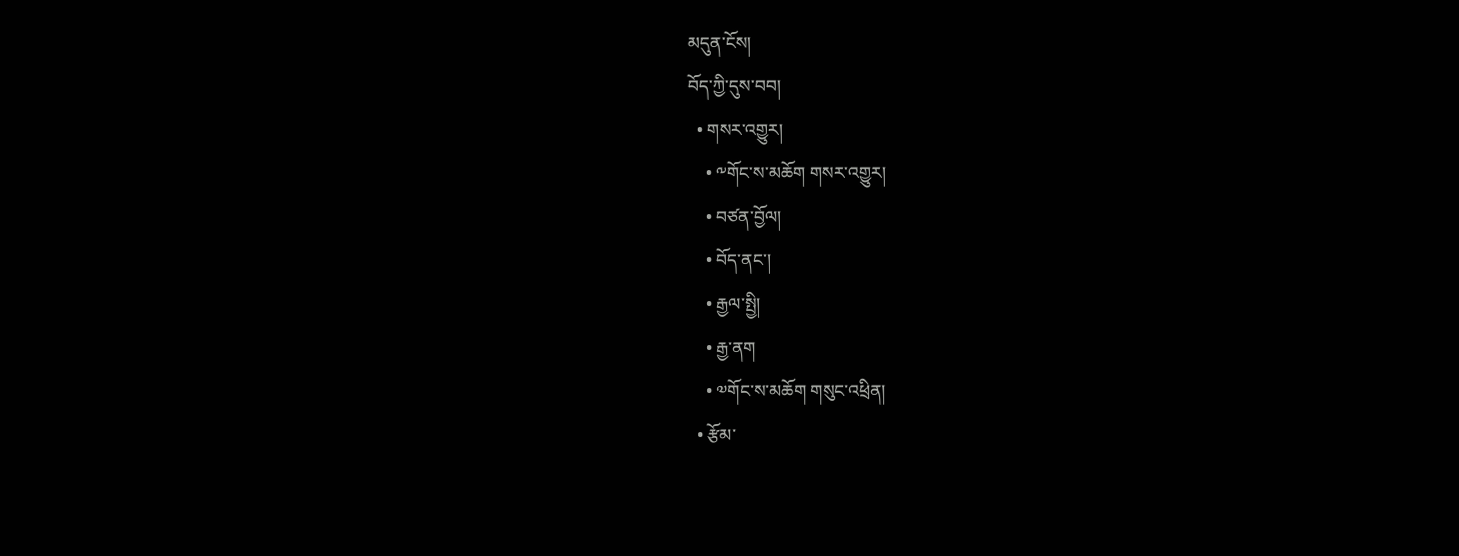མདུན་ངོས།
བོད་ཀྱི་དུས་བབ།
  • གསར་འགྱུར།
    • ༸གོང་ས་མཆོག གསར་འགྱུར།
    • བཙན་བྱོལ།
    • བོད་ནང་།
    • རྒྱལ་སྤྱི།
    • རྒྱ་ནག
    • ༧གོང་ས་མཆོག གསུང་འཕྲིན།
  • རྩོམ་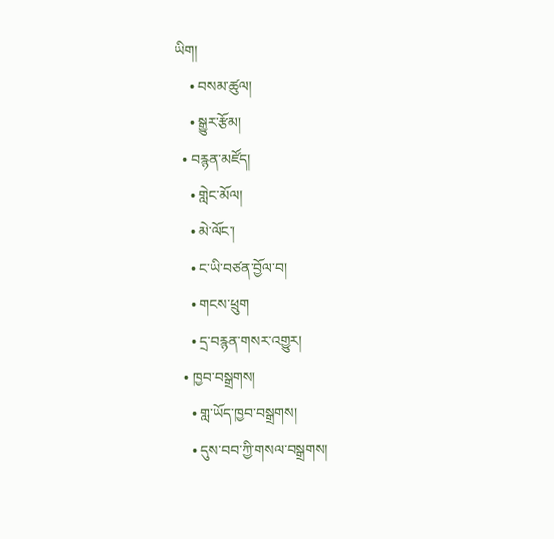ཡིག།
    • བསམ་ཚུལ།
    • སྒྱུར་རྩོམ།
  • བརྙན་མཛོད།
    • གླེང་མོལ།
    • མེ་ལོང་།
    • ང་ཡི་བཙན་བྱོལ་བ།
    • གངས་ཕྲུག
    • དྲ་བརྙན་གསར་འགྱུར།
  • ཁྱབ་བསྒྲགས།
    • གླ་ཡོད་ཁྱབ་བསྒྲགས།
    • དུས་བབ་ཀྱི་གསལ་བསྒྲགས།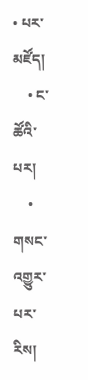• པར་མཛོད།
    • ང་ཚོའི་པར།
    • གསང་འགྱུར་པར་རིས།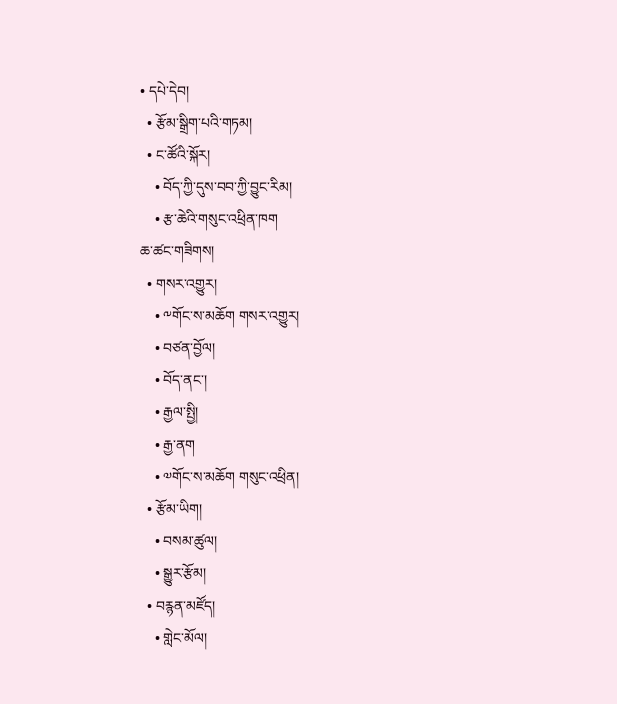• དཔེ་དེབ།
  • རྩོམ་སྒྲིག་པའི་གཏམ།
  • ང་ཚོའི་སྐོར།
    • བོད་ཀྱི་དུས་བབ་ཀྱི་བྱུང་རིམ།
    • རྩ་ཆེའི་གསུང་འཕྲིན་ཁག
ཆ་ཚང་གཟིགས།
  • གསར་འགྱུར།
    • ༸གོང་ས་མཆོག གསར་འགྱུར།
    • བཙན་བྱོལ།
    • བོད་ནང་།
    • རྒྱལ་སྤྱི།
    • རྒྱ་ནག
    • ༧གོང་ས་མཆོག གསུང་འཕྲིན།
  • རྩོམ་ཡིག།
    • བསམ་ཚུལ།
    • སྒྱུར་རྩོམ།
  • བརྙན་མཛོད།
    • གླེང་མོལ།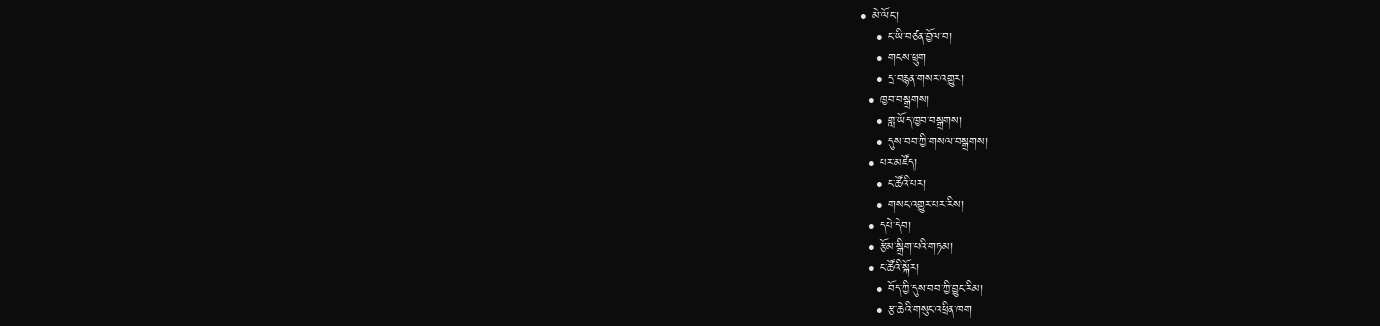• མེ་ལོང་།
    • ང་ཡི་བཙན་བྱོལ་བ།
    • གངས་ཕྲུག
    • དྲ་བརྙན་གསར་འགྱུར།
  • ཁྱབ་བསྒྲགས།
    • གླ་ཡོད་ཁྱབ་བསྒྲགས།
    • དུས་བབ་ཀྱི་གསལ་བསྒྲགས།
  • པར་མཛོད།
    • ང་ཚོའི་པར།
    • གསང་འགྱུར་པར་རིས།
  • དཔེ་དེབ།
  • རྩོམ་སྒྲིག་པའི་གཏམ།
  • ང་ཚོའི་སྐོར།
    • བོད་ཀྱི་དུས་བབ་ཀྱི་བྱུང་རིམ།
    • རྩ་ཆེའི་གསུང་འཕྲིན་ཁག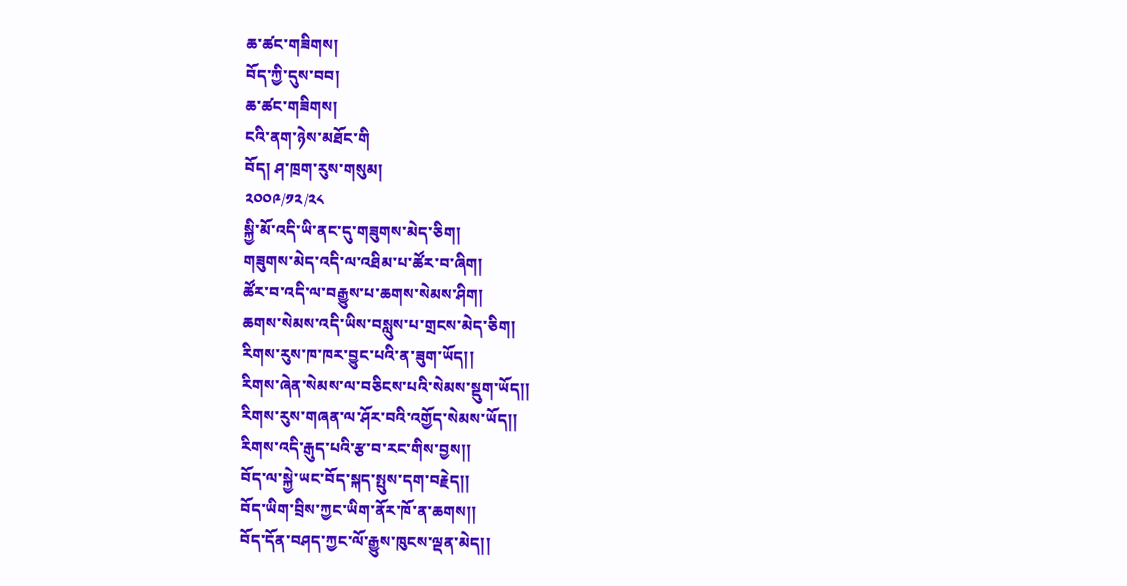ཆ་ཚང་གཟིགས།
བོད་ཀྱི་དུས་བབ།
ཆ་ཚང་གཟིགས།
ངའི་ནག་ཉེས་མཐོང་གི
བོད། ཤ་ཁྲག་རུས་གསུམ།
༢༠༠༩/༡༢/༢༨
སྐྱི་མོ་འདི་ཡི་ནང་དུ་གཟུགས་མེད་ཅིག།
གཟུགས་མེད་འདི་ལ་འཐིམ་པ་ཚོར་བ་ཞིག།
ཚོར་བ་འདི་ལ་བརྒྱུས་པ་ཆགས་སེམས་ཤིག།
ཆགས་སེམས་འདི་ཡིས་བསླུས་པ་གྲངས་མེད་ཅིག།
རིགས་རུས་ཁ་ཁར་བྱུང་པའི་ན་ཟུག་ཡོད།།
རིགས་ཞེན་སེམས་ལ་བཅིངས་པའི་སེམས་སྡུག་ཡོད།།
རིགས་རུས་གཞན་ལ་ཤོར་བའི་འགྱོད་སེམས་ཡོད།།
རིགས་འདི་རྒུད་པའི་རྩ་བ་རང་གིས་བྱས།།
བོད་ལ་སྐྱེ་ཡང་བོད་སྐད་སྤུས་དག་བརྗེད།།
བོད་ཡིག་བྲིས་ཀྱང་ཡིག་ནོར་ཁོ་ན་ཆགས།།
བོད་དོན་བཤད་ཀྱང་ལོ་རྒྱུས་ཁུངས་ལྡན་མེད།།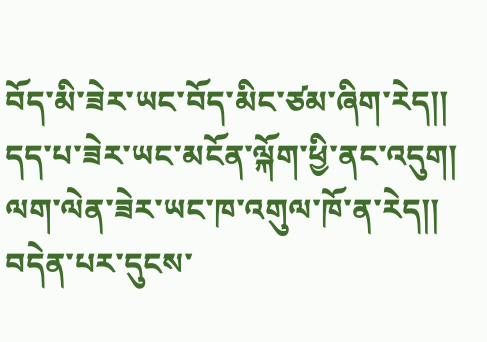བོད་མི་ཟེར་ཡང་བོད་མིང་ཙམ་ཞིག་རེད།།
དད་པ་ཟེར་ཡང་མངོན་ལྐོག་ཕྱི་ནང་འདུག།
ལག་ལེན་ཟེར་ཡང་ཁ་འགུལ་ཁོ་ན་རེད།།
བདེན་པར་དུངས་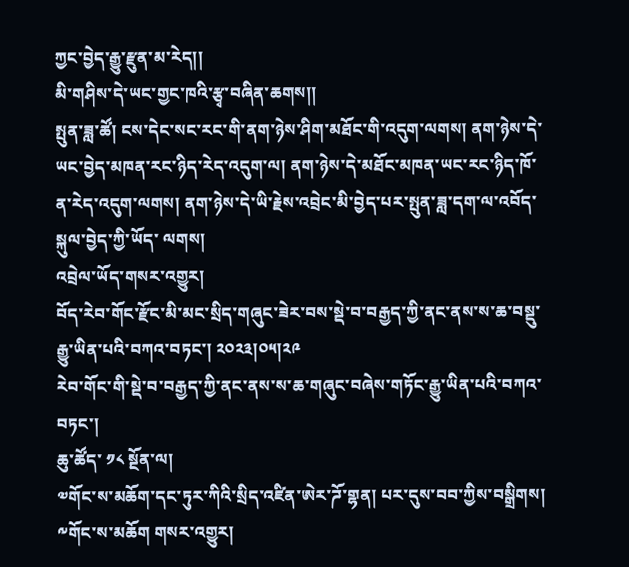ཀྱང་བྱེད་རྒྱུ་རྫུན་མ་རེད།།
མི་གཤིས་དེ་ཡང་གྱང་ཁའི་རྩྭ་བཞིན་ཆགས།།
སྤུན་ཟླ་ཚོ། ངས་དེང་སང་རང་གི་ནག་ཉེས་ཤིག་མཐོང་གི་འདུག་ལགས། ནག་ཉེས་དེ་ཡང་བྱེད་མཁན་རང་ཉིད་རེད་འདུག་ལ། ནག་ཉེས་དེ་མཐོང་མཁན་ཡང་རང་ཉིད་ཁོ་ན་རེད་འདུག་ལགས། ནག་ཉེས་དེ་ཡི་རྗེས་འབྲེང་མི་བྱེད་པར་སྤུན་ཟླ་དག་ལ་འབོད་སྐུལ་བྱེད་ཀྱི་ཡོད་ ལགས།
འབྲེལ་ཡོད་གསར་འགྱུར།
བོད་རེབ་གོང་རྫོང་མི་མང་སྲིད་གཞུང་ཟེར་བས་སྡེ་བ་བརྒྱད་ཀྱི་ནང་ནས་ས་ཆ་བསྡུ་རྒྱུ་ཡིན་པའི་བཀའ་བཏང་། ༢༠༢༣།༠༥།༢༩
རེབ་གོང་གི་སྡེ་བ་བརྒྱད་ཀྱི་ནང་ནས་ས་ཆ་གཞུང་བཞེས་གཏོང་རྒྱུ་ཡིན་པའི་བཀའ་བཏང་།
ཆུ་ཚོད་ ༡༨ སྔོན་ལ།
༧གོང་ས་མཆོག་དང་ཏུར་ཀིའི་སྲིད་འཛིན་ཨེར་ཌོ་གྷན། པར་དུས་བབ་ཀྱིས་བསྒྲིགས།
༸གོང་ས་མཆོག གསར་འགྱུར།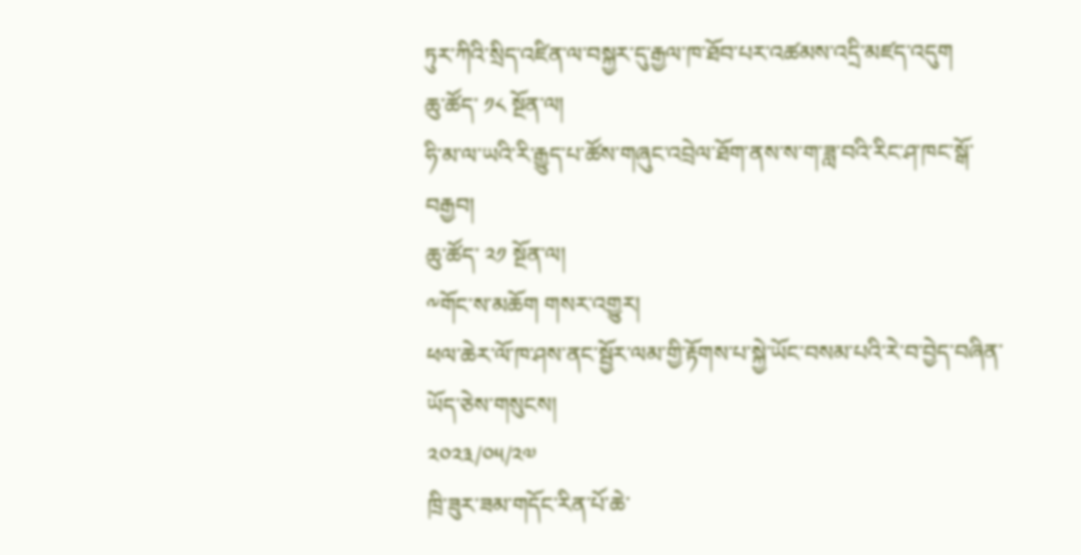ཏུར་ཀིའི་སྲིད་འཛིན་ལ་བསྐྱར་དུ་རྒྱལ་ཁ་ཐོབ་པར་འཚམས་འདྲི་མཛད་འདུག
ཆུ་ཚོད་ ༡༨ སྔོན་ལ།
ཧི་མ་ལ་ཡའི་རི་རྒྱུད་པ་ཚོས་གཞུང་འབྲེལ་ཐོག་ནས་ས་ག་ཟླ་བའི་རིང་ཤ་ཁང་སྒོ་བརྒྱབ།
ཆུ་ཚོད་ ༢༡ སྔོན་ལ།
༸གོང་ས་མཆོག གསར་འགྱུར།
ཕལ་ཆེར་ལོ་ཁ་ཤས་ནང་སྦྱོར་ལམ་གྱི་རྟོགས་པ་སྐྱེ་ཡོང་བསམ་པའི་རེ་བ་བྱེད་བཞིན་ཡོད་ཅེས་གསུངས།
༢༠༢༣/༠༥/༢༧
ཁྲི་ཟུར་ཟམ་གདོང་རིན་པོ་ཆེ་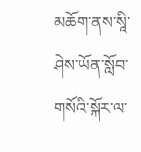མཆོག་ནས་སཱི་ཤེས་ཡོན་སློབ་གསོའི་སྐོར་ལ་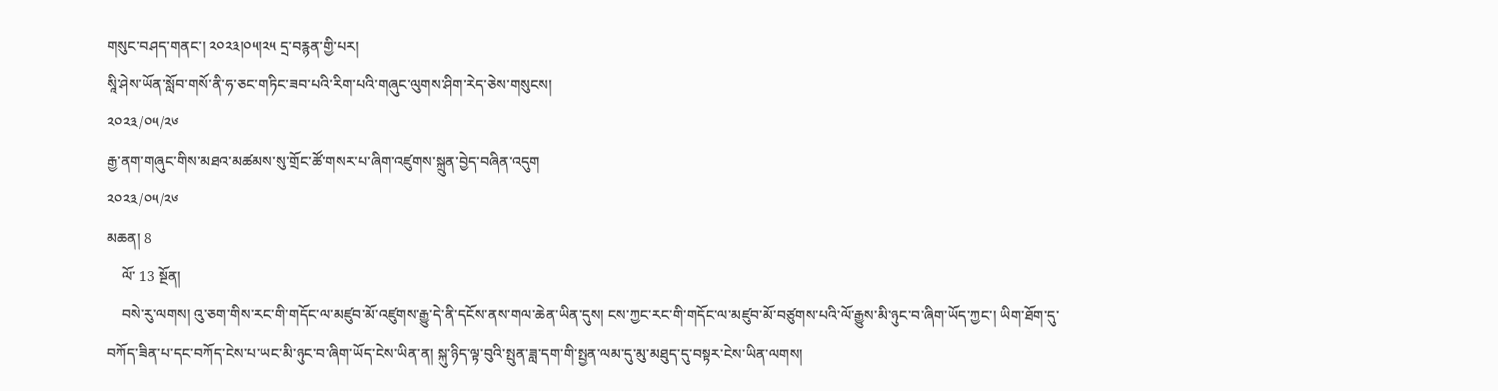གསུང་བཤད་གནང་། ༢༠༢༣།༠༥།༢༥ དྲ་བརྙན་གྱི་པར།
སཱི་ཤེས་ཡོན་སློབ་གསོ་ནི་ཧ་ཅང་གཏིང་ཟབ་པའི་རིག་པའི་གཞུང་ལུགས་ཤིག་རེད་ཅེས་གསུངས།
༢༠༢༣/༠༥/༢༦
རྒྱ་ནག་གཞུང་གིས་མཐའ་མཚམས་སུ་གྲོང་ཚོ་གསར་པ་ཞིག་འཛུགས་སྐྲུན་བྱེད་བཞིན་འདུག
༢༠༢༣/༠༥/༢༦
མཆན། 8
    ལོ་ 13 སྔོན།
    བསེ་རུ་ལགས། འུ་ཅག་གིས་རང་གི་གདོང་ལ་མཛུབ་མོ་འཛུགས་རྒྱུ་དེ་ནི་དངོས་ནས་གལ་ཆེན་ཡིན་དུས། ངས་ཀྱང་རང་གི་གདོང་ལ་མཛུབ་མོ་བཙུགས་པའི་ལོ་རྒྱུས་མི་ཉུང་བ་ཞིག་ཡོད་ཀྱང་། ཡིག་ཐོག་དུ་བཀོད་ཟིན་པ་དང་བཀོད་ངེས་པ་ཡང་མི་ཉུང་བ་ཞིག་ཡོད་ངེས་ཡིན་ན། སྐུ་ཉིད་ལྟ་བུའི་སྤུན་ཟླ་དག་གི་སྤྱན་ལམ་དུ་མུ་མཐུད་དུ་བསྟར་ངེས་ཡིན་ལགས།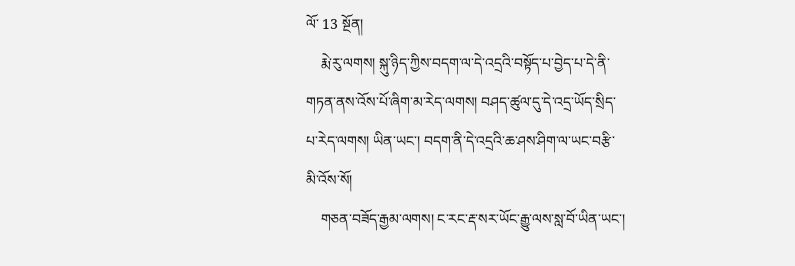ལོ་ 13 སྔོན།
    རྨེ་རུ་ལགས། སྐུ་ཉིད་ཀྱིས་བདག་ལ་དེ་འདྲའི་བསྟོད་པ་བྱེད་པ་དེ་ནི་གཏན་ནས་འོས་པོ་ཞིག་མ་རེད་ལགས། བཤད་ཚུལ་དུ་དེ་འདྲ་ཡོད་སྲིད་པ་རེད་ལགས། ཡིན་ཡང་། བདག་ནི་དེ་འདྲའི་ཆ་ཤས་ཤིག་ལ་ཡང་བརྩི་མི་འོས་སོ།
    གཅན་བཟོད་རྒྱམ་ལགས། ང་རང་རྡ་སར་ཡོང་རྒྱུ་ལས་སླ་བོ་ཡིན་ཡང་།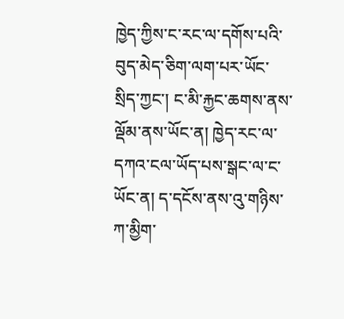ཁྱེད་ཀྱིས་ང་རང་ལ་དགོས་པའི་བུད་མེད་ཅིག་ལག་པར་ཡོང་སྲིད་ཀྱང་། ང་མི་རྐྱང་ཆགས་ནས་ལྡོམ་ནས་ཡོང་ན། ཁྱེད་རང་ལ་དཀའ་ངལ་ཡོད་པས་སྒང་ལ་ང་ཡོང་ན། ད་དངོས་ནས་འུ་གཉིས་ཀ་མྱིག་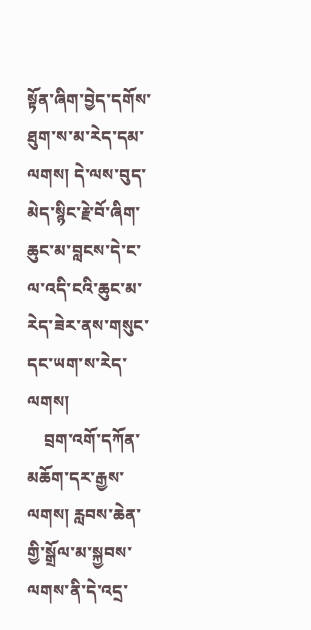སྟོན་ཞིག་བྱེད་དགོས་ཐུག་ས་མ་རེད་དམ་ལགས། དེ་ལས་བུད་མེད་སྙིང་རྗེ་བོ་ཞིག་ཆུང་མ་བླངས་དེ་ང་ལ་འདི་ངའི་ཆུང་མ་རེད་ཟེར་ནས་གསུང་དང་ཡག་ས་རེད་ལགས།
    བྲག་འགོ་དཀོན་མཆོག་དར་རྒྱས་ལགས། རླབས་ཆེན་གྱི་སྒྲོལ་མ་སྐྱབས་ལགས་ནི་དེ་འདྲ་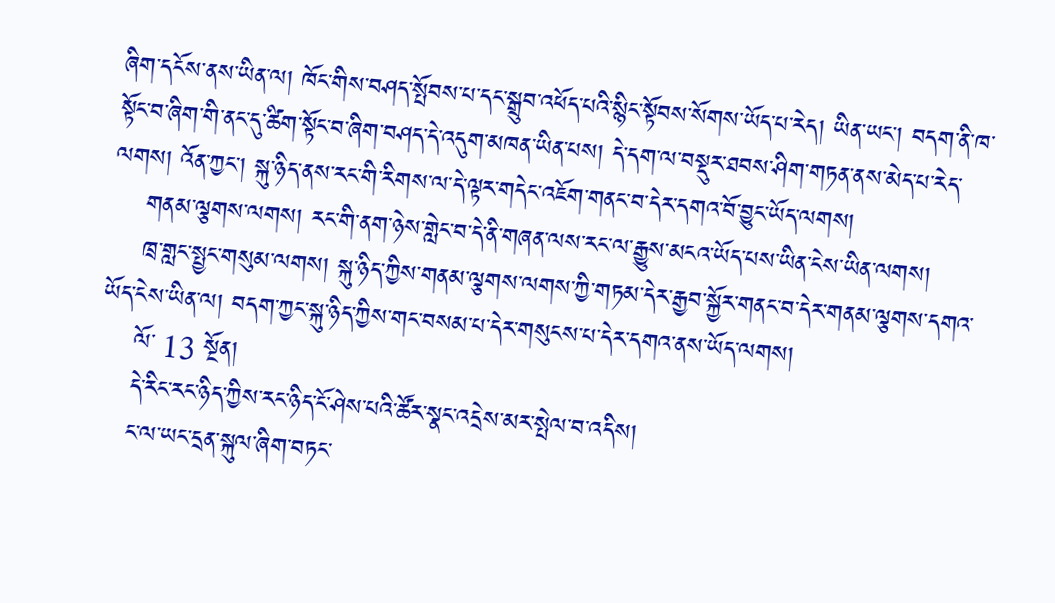ཞིག་དངོས་ནས་ཡིན་ལ། ཁོང་གིས་བཤད་སྤོབས་པ་དང་སྒྲུབ་འཕོད་པའི་སྙིང་སྟོབས་སོགས་ཡོད་པ་རེད། ཡིན་ཡང་། བདག་ནི་ཁ་སྟོང་བ་ཞིག་གི་ནང་དུ་ཚིག་སྟོང་བ་ཞིག་བཤད་དེ་འདུག་མཁན་ཡིན་པས། དེ་དག་ལ་བསྡུར་ཐབས་ཤིག་གཏན་ནས་མེད་པ་རེད་ལགས། འོན་ཀྱང་། སྐུ་ཉིད་ནས་རང་གི་རིགས་ལ་དེ་ལྟར་གདེང་འཇོག་གནང་བ་དེར་དགའ་བོ་བྱུང་ཡོད་ལགས།
    གནམ་ལྕགས་ལགས། རང་གི་ནག་ཉེས་གླེང་བ་དེ་ནི་གཞན་ལས་རང་ལ་རྒྱུས་མངའ་ཡོད་པས་ཡིན་ངེས་ཡིན་ལགས།
    ཁྲ་གླང་སྤྱང་གསུམ་ལགས། སྐུ་ཉིད་ཀྱིས་གནམ་ལྕགས་ལགས་ཀྱི་གཏམ་དེར་རྒྱབ་སྐྱོར་གནང་བ་དེར་གནམ་ལྕགས་དགའ་ཡོད་ངེས་ཡིན་ལ། བདག་ཀྱང་སྐུ་ཉིད་ཀྱིས་གང་བསམ་པ་དེར་གསུངས་པ་དེར་དགའ་ནས་ཡོད་ལགས།
    ལོ་ 13 སྔོན།
    དེ་རིང་རང་ཉིད་ཀྱིས་རང་ཉིད་ངོ་ཤེས་པའི་ཚོར་སྣང་འདྲེས་མར་སྤེལ་བ་འདིས།
    ང་ལ་ཡང་དྲན་སྐུལ་ཞིག་བཏང་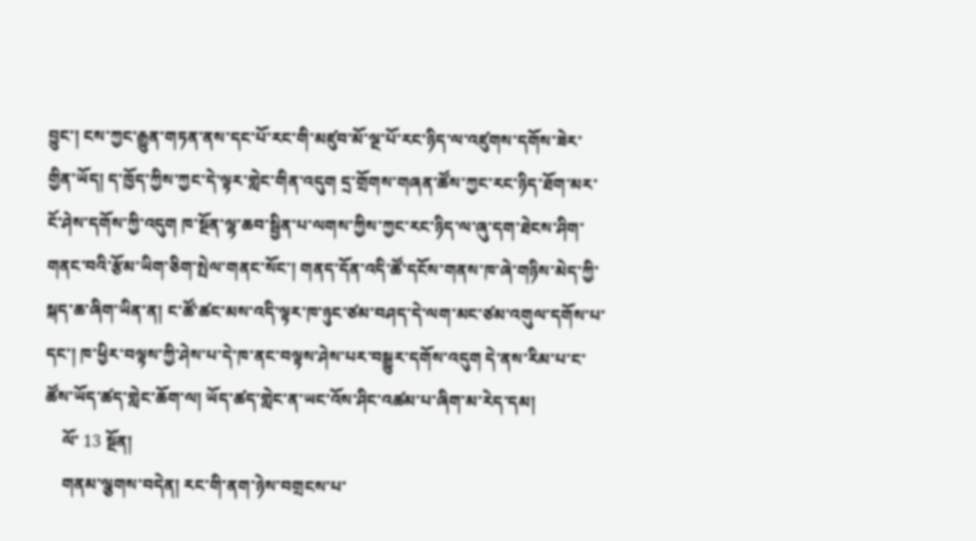བྱུང་། ངས་ཀྱང་རྒྱུན་གཏན་ནས་དང་པོ་རང་གི་མཛུབ་མོ་ལྔ་པོ་རང་ཉིད་ལ་འཛུགས་དགོས་ཟེར་གྱིན་ཡོད། ད་ཁྱོད་ཀྱིས་ཀྱང་དེ་ལྟར་གླེང་གིན་འདུག དྲ་གྲོགས་གཞན་ཚོས་ཀྱང་རང་ཉིད་ཐོག་མར་ངོ་ཤེས་དགོས་ཀྱི་འདུག ཁ་སྔོན་ལྷ་ཆབ་སྦྱིན་པ་ལགས་ཀྱིས་ཀྱང་རང་ཉིད་ལ་ཞུ་དག་ཐེངས་ཤིག་གནང་བའི་རྩོམ་ཡིག་ཅིག་སྤེལ་གནང་སོང་། གནད་དོན་འདི་ཚོ་དངོས་གནས་ཁ་ཞེ་གཉིས་མེད་ཀྱི་སྐད་ཆ་ཞིག་ཡིན་ན། ང་ཚོ་ཚང་མས་འདི་ལྟར་ཁ་ཉུང་ཙམ་བཤད་དེ་ལག་མང་ཙམ་འགུལ་དགོས་པ་དང་། ཁ་ཕྱིར་བལྟས་ཀྱི་ཤེས་པ་དེ་ཁ་ནང་བལྟས་ཤེས་པར་བསྒྱུར་དགོས་འདུག དེ་ནས་རིམ་པ་ང་ཚོས་ཡོད་ཚད་གླེང་ཆོག་ལ། ཡོད་ཚད་གླེང་ན་ཡང་འོས་ཤིང་འཚམ་པ་ཞིག་མ་རེད་དམ།
    ལོ་ 13 སྔོན།
    གནམ་ལྕགས་བདེན། རང་གི་ནག་ཉེས་བགྲངས་པ་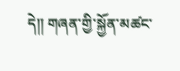དེ༎ གཞན་གྱི་སྐྱོན་མཚང་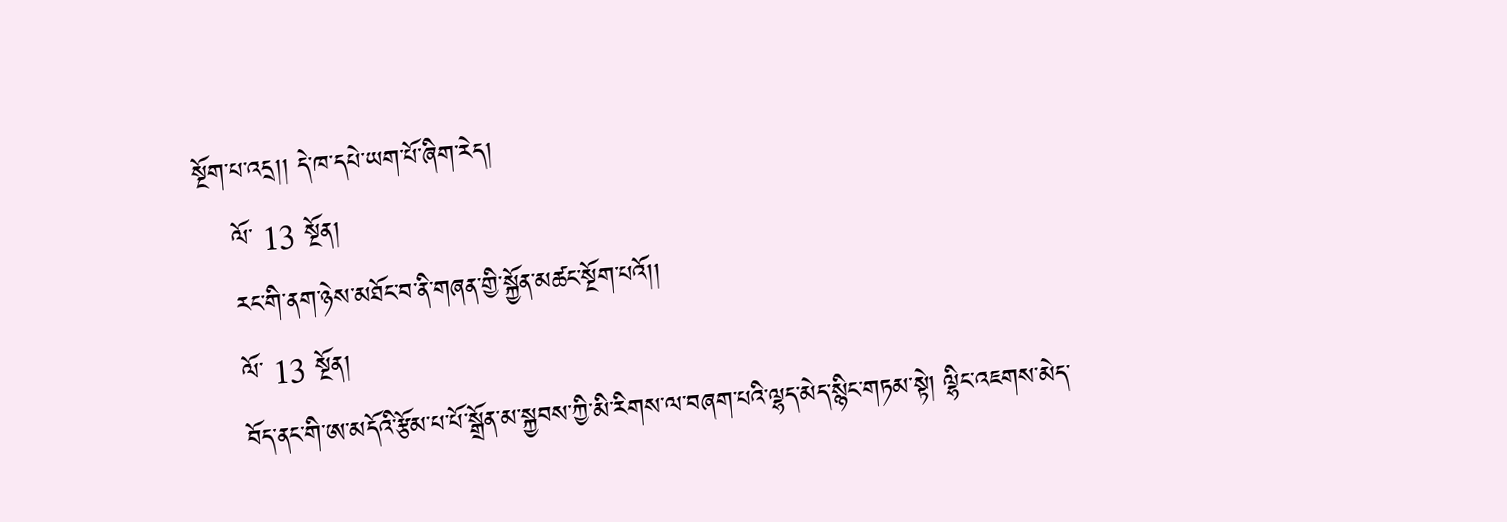སྔོག་པ་འདྲ།། དེ་ཁ་དཔེ་ཡག་པོ་ཞིག་རེད།
    ལོ་ 13 སྔོན།
    རང་གི་ནག་ཉེས་མཐོང་བ་ནི་གཞན་གྱི་སྐྱོན་མཚང་སྔོག་པའོ།།
    ལོ་ 13 སྔོན།
    བོད་ནང་གི་ཨ་མདོའི་རྩོམ་པ་པོ་སྒྲོན་མ་སྐྱབས་ཀྱི་མི་རིགས་ལ་བཞག་པའི་ལྷད་མེད་སྙིང་གཏམ་སྟེ། ལྷིང་འཇགས་མེད་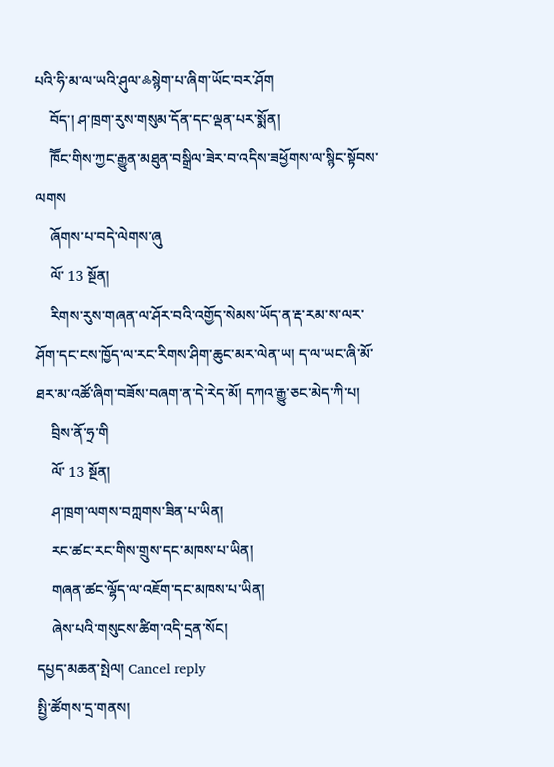པའི་ཧི་མ་ལ་ཡའི་ཤུལ་༜སྙེག་པ་ཞིག་ཡོང་བར་ཤོག
    བོད་། ཤ་ཁྲག་རུས་གསུམ་དོན་དང་ལྡན་པར་སྨོན།
    ཁཽང་གིས་ཀྱང་རྒྱུན་མཐུན་བསྒྲིལ་ཟེར་བ་འདིས་ཟཕྱོགས་ལ་སྙིང་སྟོབས་ལགས
    ཞོགས་པ་བདེ་ལེགས་ཞུ
    ལོ་ 13 སྔོན།
    རིགས་རུས་གཞན་ལ་ཤོར་བའི་འགྱོད་སེམས་ཡོད་ན་རྡ་རམ་ས་ལར་ཤོག་དང་ངས་ཁྱོད་ལ་རང་རིགས་ཤིག་ཆུང་མར་ལེན་ཡ། ད་ལ་ཡང་ཞི་མོ་ཐར་མ་འཚོ་ཞིག་བཟོས་བཞག་ན་དེ་རེད་མོ། དཀའ་རྒྱུ་ཅང་མེད་ཀི་པ།
    བྲིས་ནོ་ཧྲ་གི
    ལོ་ 13 སྔོན།
    ཤ་ཁྲག་ལགས་བཀླགས་ཟིན་པ་ཡིན།
    རང་ཚང་རང་གིས་གྲུས་དང་མཁས་པ་ཡིན།
    གཞན་ཚང་ལྷོད་ལ་འཇོག་དང་མཁས་པ་ཡིན།
    ཞེས་པའི་གསུངས་ཚིག་འདི་དྲན་སོང།
དཔྱད་མཆན་སྤེལ། Cancel reply
སྤྱི་ཚོགས་དྲ་གནས།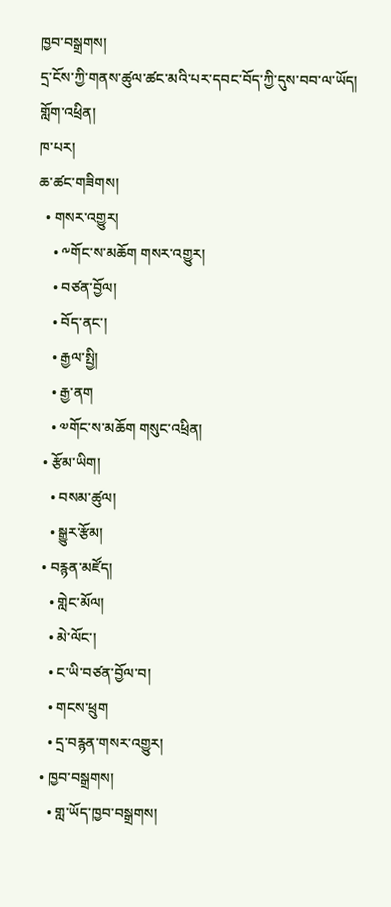ཁྱབ་བསྒྲགས།
དྲ་ངོས་ཀྱི་གནས་ཚུལ་ཚང་མའི་པར་དབང་བོད་ཀྱི་དུས་བབ་ལ་ཡོད།
གློག་འཕྲིན།
ཁ་པར།
ཆ་ཚང་གཟིགས།
  • གསར་འགྱུར།
    • ༸གོང་ས་མཆོག གསར་འགྱུར།
    • བཙན་བྱོལ།
    • བོད་ནང་།
    • རྒྱལ་སྤྱི།
    • རྒྱ་ནག
    • ༧གོང་ས་མཆོག གསུང་འཕྲིན།
  • རྩོམ་ཡིག།
    • བསམ་ཚུལ།
    • སྒྱུར་རྩོམ།
  • བརྙན་མཛོད།
    • གླེང་མོལ།
    • མེ་ལོང་།
    • ང་ཡི་བཙན་བྱོལ་བ།
    • གངས་ཕྲུག
    • དྲ་བརྙན་གསར་འགྱུར།
  • ཁྱབ་བསྒྲགས།
    • གླ་ཡོད་ཁྱབ་བསྒྲགས།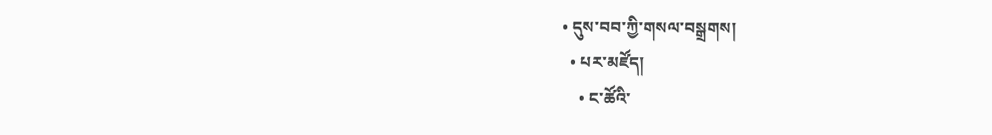• དུས་བབ་ཀྱི་གསལ་བསྒྲགས།
  • པར་མཛོད།
    • ང་ཚོའི་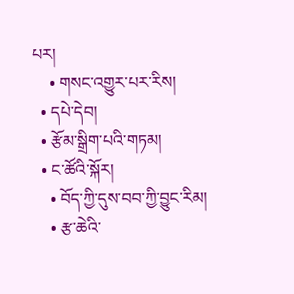པར།
    • གསང་འགྱུར་པར་རིས།
  • དཔེ་དེབ།
  • རྩོམ་སྒྲིག་པའི་གཏམ།
  • ང་ཚོའི་སྐོར།
    • བོད་ཀྱི་དུས་བབ་ཀྱི་བྱུང་རིམ།
    • རྩ་ཆེའི་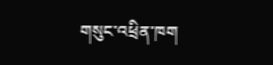གསུང་འཕྲིན་ཁག